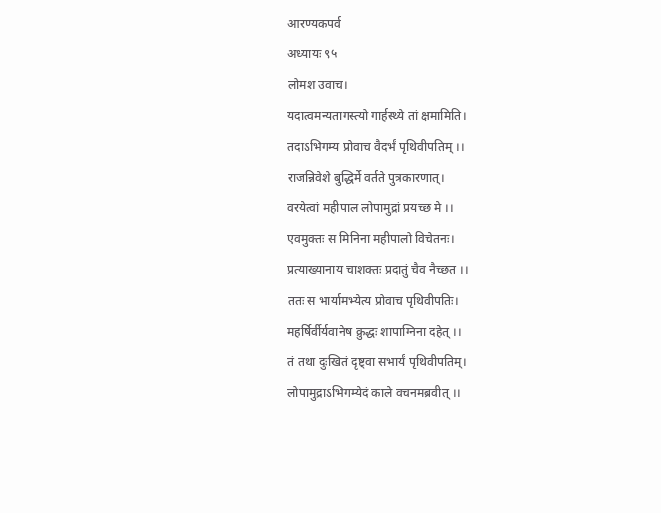आरण्यकपर्व
अध्यायः ९५
लोमश उवाच।
यदात्वमन्यतागस्त्यो गार्हस्थ्ये तां क्षमामिति।
तदाऽभिगम्य प्रोवाच वैदर्भं पृथिवीपतिम् ।।
राजन्निवेशे बुद्धिर्मे वर्तते पुत्रकारणात्।
वरयेत्वां महीपाल लोपामुद्रां प्रयच्छ मे ।।
एवमुक्तः स मिनिना महीपालो विचेतनः।
प्रत्याख्यानाय चाशक्तः प्रदातुं चैव नैच्छत ।।
ततः स भार्यामभ्येत्य प्रोवाच पृथिवीपतिः।
महर्षिर्वीर्यवानेष क्रुद्धः शापाग्निना दहेत् ।।
तं तथा दुःखितं दृष्ट्वा सभार्यं पृथिवीपतिम्।
लोपामुद्राऽभिगम्येदं काले वचनमब्रवीत् ।।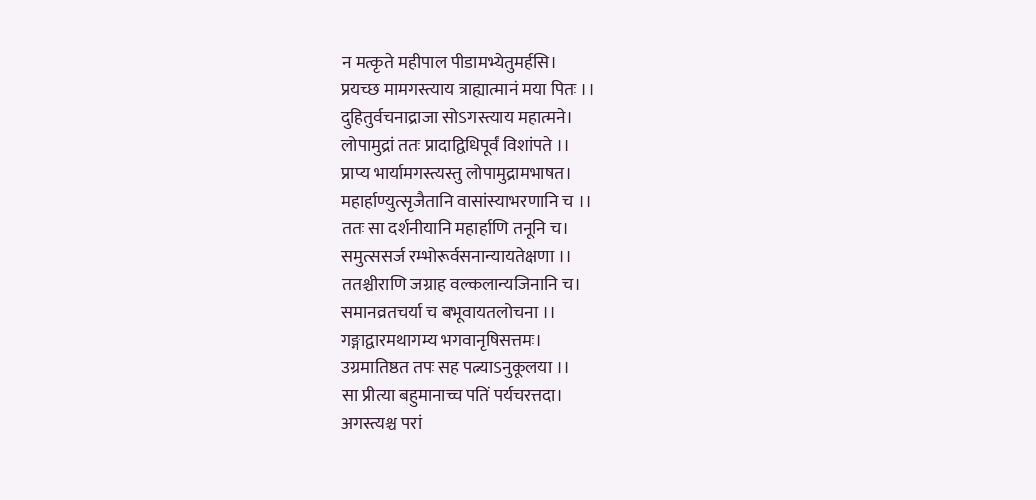न मत्कृते महीपाल पीडामभ्येतुमर्हसि।
प्रयच्छ मामगस्त्याय त्राह्यात्मानं मया पितः ।।
दुहितुर्वचनाद्राजा सोऽगस्त्याय महात्मने।
लोपामुद्रां ततः प्रादाद्विधिपूर्वं विशांपते ।।
प्राप्य भार्यामगस्त्यस्तु लोपामुद्रामभाषत।
महार्हाण्युत्सृजैतानि वासांस्याभरणानि च ।।
ततः सा दर्शनीयानि महार्हाणि तनूनि च।
समुत्ससर्ज रम्भोरूर्वसनान्यायतेक्षणा ।।
ततश्चीराणि जग्राह वल्कलान्यजिनानि च।
समानव्रतचर्या च बभूवायतलोचना ।।
गङ्गाद्वारमथागम्य भगवानृषिसत्तमः।
उग्रमातिष्ठत तपः सह पत्न्याऽनुकूलया ।।
सा प्रीत्या बहुमानाच्च पतिं पर्यचरत्तदा।
अगस्त्यश्च परां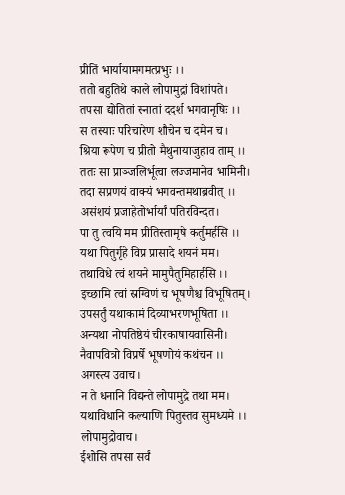प्रीतिं भार्यायामगमत्प्रभुः ।।
ततो बहुतिथे काले लोपामुद्रां विशांपते।
तपसा द्योतितां स्नातां ददर्श भगवानृषिः ।।
स तस्याः परिचारेण शौचेन च दमेन च।
श्रिया रूपेण च प्रीतो मैथुनायाजुहाव ताम् ।।
ततः सा प्राञ्जलिर्भूत्वा लज्जमानेव भामिनी।
तदा सप्रणयं वाक्यं भगवन्तमथाब्रवीत् ।।
असंशयं प्रजाहेतोर्भार्यां पतिरविन्दत।
पा तु त्वयि मम प्रीतिस्तामृषे कर्तुमर्हसि ।।
यथा पितुर्गृहे विप्र प्रासादे शयनं मम।
तथाविधे त्वं शयने मामुपैतुमिहार्हसि ।।
इच्छामि त्वां स्रग्विणं च भूषणैश्च विभूषितम्।
उपसर्तुं यथाकामं दिव्याभरणभूषिता ।।
अन्यथा नोपतिष्ठेयं चीरकाषायवासिनी।
नैवापवित्रो विप्रर्षे भूषणोयं कथंचन ।।
अगस्त्य उवाच।
न ते धनानि विद्यन्ते लोपामुद्रे तथा मम।
यथाविधानि कल्याणि पितुस्तव सुमध्यमे ।।
लोपामुद्रोवाच।
ईशोसि तपसा सर्वं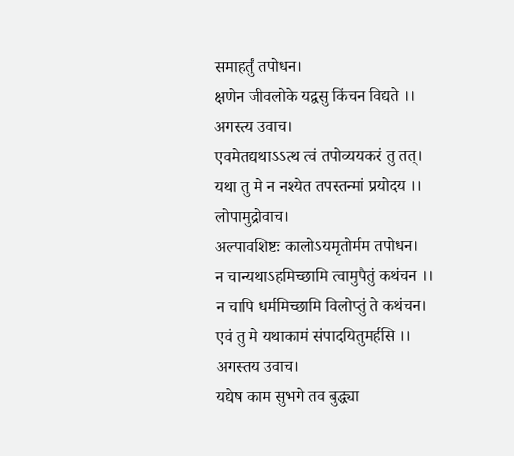समाहर्तुं तपोधन।
क्षणेन जीवलोके यद्वसु किंचन विद्यते ।।
अगस्त्य उवाच।
एवमेतद्यथाऽऽत्थ त्वं तपोव्ययकरं तु तत्।
यथा तु मे न नश्येत तपस्तन्मां प्रयोदय ।।
लोपामुद्रोवाच।
अल्पावशिष्टः कालोऽयमृतोर्मम तपोधन।
न चान्यथाऽहमिच्छामि त्वामुपैतुं कथंचन ।।
न चापि धर्ममिच्छामि विलोप्तुं ते कथंचन।
एवं तु मे यथाकामं संपादयितुमर्हसि ।।
अगस्तय उवाच।
यद्येष काम सुभगे तव बुद्ध्या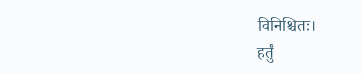विनिश्चितः।
हर्तुं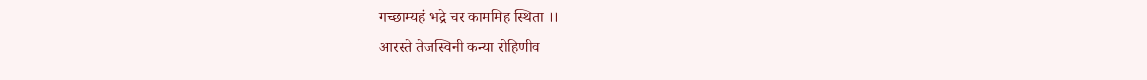गच्छाम्यहं भद्रे चर काममिह स्थिता ।।
आरस्ते तेजस्विनी कन्या रोहिणीव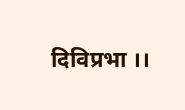दिविप्रभा ।।